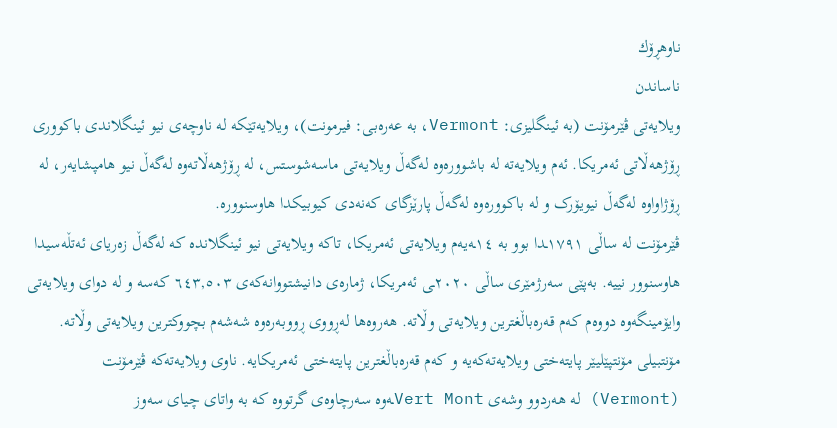ناوهڕۆك
ناساندن
ویلایەتی ڤێرمۆنت (بە ئینگلیزی: Vermont، بە عەرەبی: فيرمونت)، ویلایەتێکە لە ناوچەی نیو ئینگلاندی باکووری ڕۆژهەڵاتی ئەمریکا. ئەم ویلایەتە لە باشوورەوە لەگەڵ ویلایەتی ماسەشوستس، لە ڕۆژهەڵاتەوە لەگەڵ نیو هامپشایەر، لە ڕۆژاواوە لەگەڵ نیویۆرک و لە باکوورەوە لەگەڵ پارێزگای کەنەدی کیوبیکدا هاوسنوورە.
ڤێرمۆنت لە ساڵی ١٧٩١ـدا بوو بە ١٤ـەیەم ویلایەتی ئەمریکا، تاکە ویلایەتی نیو ئینگلاندە کە لەگەڵ زەریای ئەتڵەسیدا هاوسنوور نییە. بەپێی سەرژمێری ساڵی ٢٠٢٠ـی ئەمریکا، ژمارەی دانیشتووانەکەی ٦٤٣,٥٠٣ کەسە و لە دوای ویلایەتی وایۆمینگەوە دووەم کەم قەرەباڵغترین ویلایەتی وڵاتە. هەروەها لەڕووی ڕووبەرەوە شەشەم بچووکترین ویلایەتی وڵاتە. مۆنتبیلی مۆنتپێلیێر پایتەختی ویلایەتەکەیە و کەم قەرەباڵغترین پایتەختی ئەمریکایە. ناوی ویلایەتەکە ڤێرمۆنت (Vermont) لە هەردوو وشەی Vert Montـەوە سەرچاوەی گرتووە کە بە واتای چیای سەوز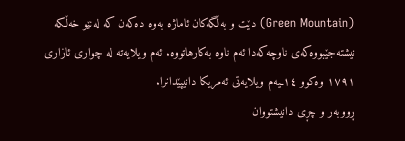(Green Mountain) دێت و بەڵگەکان ئاماژە بەوە دەکەن کە لەنێو خەڵکە نیشتەجێبووەکەی ناوچەکەدا ئەم ناوە بەکارهاتووە. ئەم ویلایەتە لە چواری ئازاری ١٧٩١ وەکوو ١٤ـیەم ویلایەتی ئەمریکا دانیپێدانرا.
ڕووبەر و چڕی دانیشتووان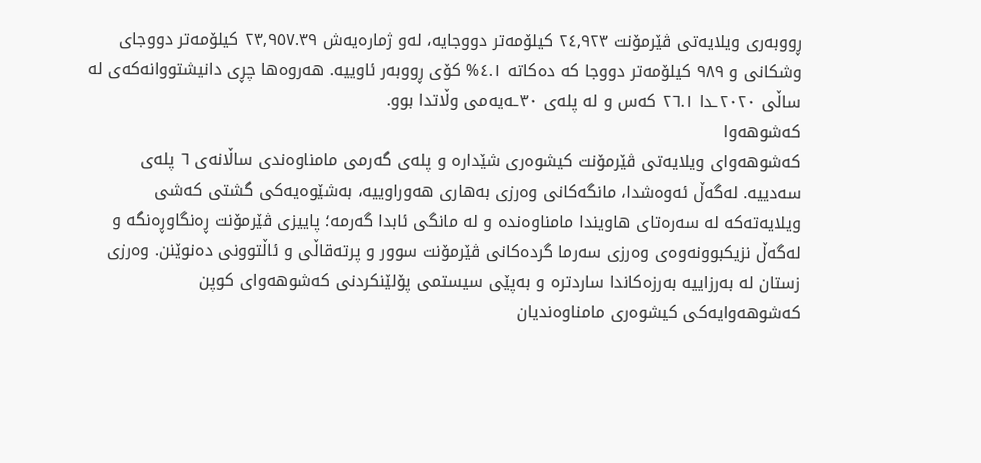ڕووبەری ویلایەتی ڤێرمۆنت ٢٤,٩٢٣ کیلۆمەتر دووجایە، لەو ژمارەیەش ٢٣,٩٥٧.٣٩ کیلۆمەتر دووجای وشکانی و ٩٨٩ کیلۆمەتر دووجا کە دەکاتە ٤.١% کۆی ڕووبەر ئاوییە. هەروەها چڕی دانیشتووانەکەی لە ساڵی ٢٠٢٠ـدا ٢٦.١ کەس و لە پلەی ٣٠ـەیەمی وڵاتدا بوو.
کەشوهەوا
کەشوهەوای ویلایەتی ڤێرمۆنت کیشوەری شێدارە و پلەی گەرمی مامناوەندی ساڵانەی ٦ پلەی سەدییە. لەگەڵ ئەوەشدا، مانگەکانی وەرزی بەهاری هەوراوییە، بەشێوەیەکی گشتی کەشی ویلایەتەکە لە سەرەتای هاویندا مامناوەندە و لە مانگی ئابدا گەرمە؛ پاییزی ڤێرمۆنت ڕەنگاوڕەنگە و لەگەڵ نزیکبوونەوەی وەرزی سەرما گردەکانی ڤێرمۆنت سوور و پرتەقاڵی و ئاڵتوونی دەنوێنن. وەرزی زستان لە بەرزاییە بەرزەکاندا ساردترە و بەپێی سیستمی پۆلێنکردنی کەشوهەوای کوپن کەشوهەوایەکی کیشوەری مامناوەندیان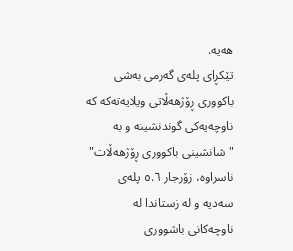هەیە.
تێکڕای پلەی گەرمی بەشی باکووری ڕۆژهەڵاتی ویلایەتەکە کە ناوچەیەکی گوندنشینە و بە "شانشینی باکووری ڕۆژهەڵات" ناسراوە، زۆرجار ٥.٦ پلەی سەدیە و لە زستاندا لە ناوچەکانی باشووری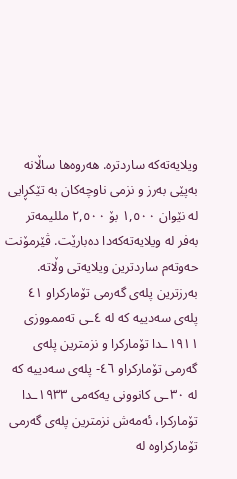ویلایەتەکە ساردترە. هەروەها ساڵانە بەپێی بەرز و نزمی ناوچەکان بە تێکڕایی لە نێوان ١,٥٠٠ بۆ ٢,٥٠٠ مللیمەتر بەفر لە ویلایەتەکەدا دەبارێت. ڤێرمۆنت حەوتەم ساردترین ویلایەتی وڵاتە. بەرزترین پلەی گەرمی تۆمارکراو ٤١ پلەی سەدییە کە لە ٤ـی تەممووزی ١٩١١ـدا تۆمارکرا و نزمترین پلەی گەرمی تۆمارکراو ٤٦- پلەی سەدییە کە لە ٣٠ـی کانوونی یەکەمی ١٩٣٣ـدا تۆمارکرا، ئەمەش نزمترین پلەی گەرمی تۆمارکراوە لە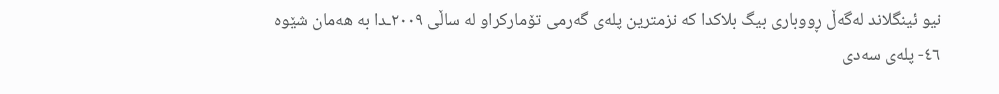نیو ئینگلاند لەگەڵ ڕووباری بیگ بلاکدا کە نزمترین پلەی گەرمی تۆمارکراو لە ساڵی ٢٠٠٩ـدا بە هەمان شێوە ٤٦- پلەی سەدی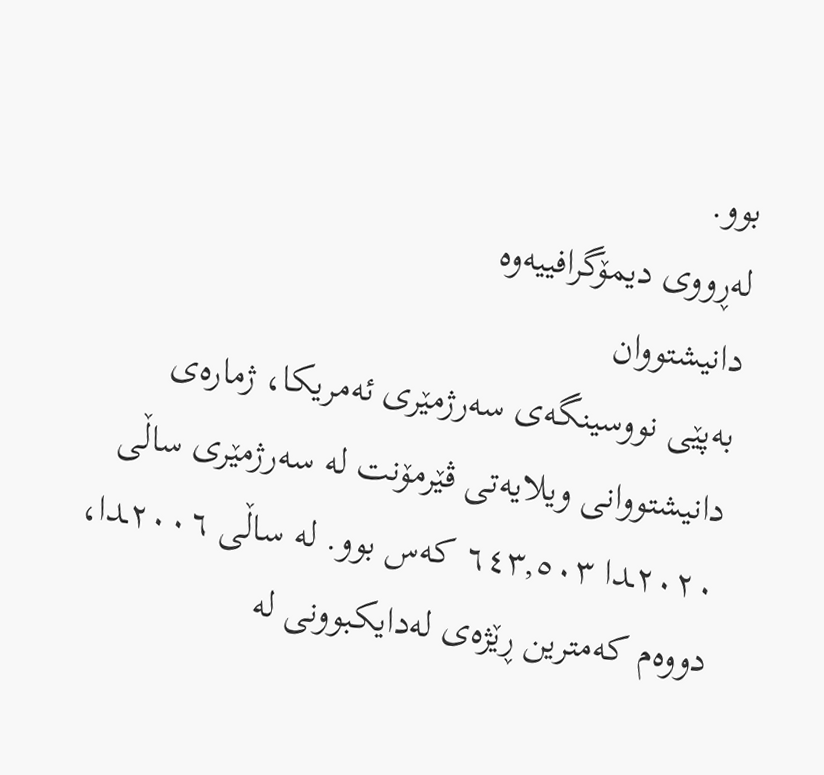بوو.
لەڕووی دیمۆگرافییەوە
دانیشتووان
بەپێی نووسینگەی سەرژمێری ئەمریکا، ژمارەی دانیشتووانی ویلایەتی ڤێرمۆنت لە سەرژمێری ساڵی ٢٠٢٠ـدا ٦٤٣,٥٠٣ کەس بوو. لە ساڵی ٢٠٠٦ـدا، دووەم کەمترین ڕێژەی لەدایکبوونی لە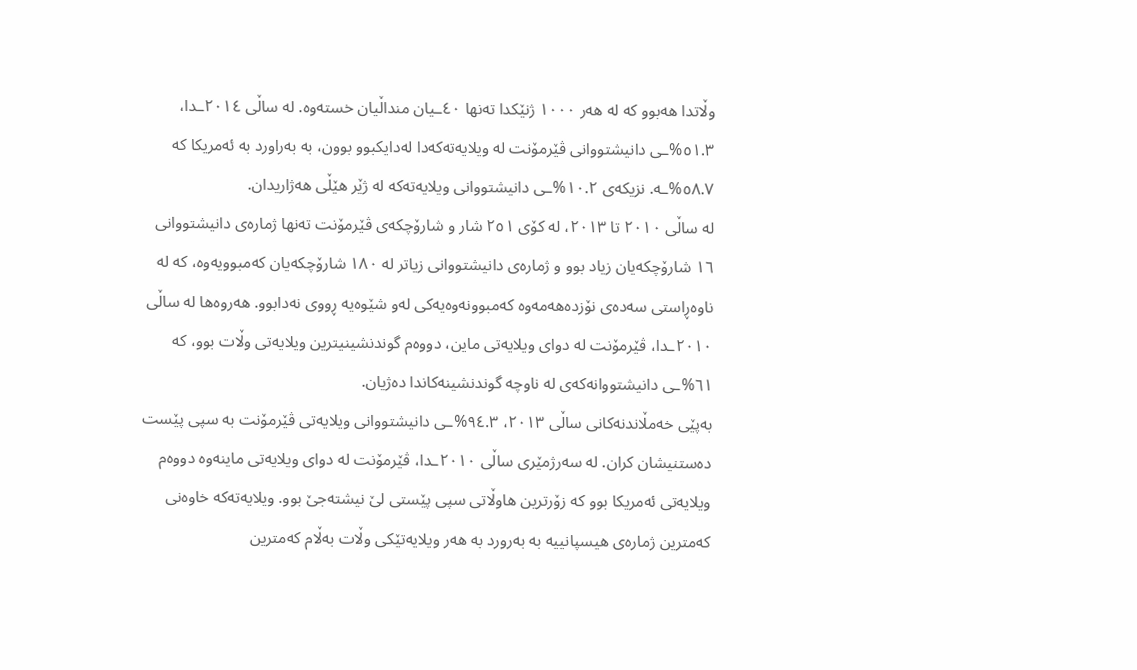وڵاتدا هەبوو کە لە هەر ١٠٠٠ ژنێکدا تەنها ٤٠ـیان منداڵیان خستەوە. لە ساڵی ٢٠١٤ـدا، ٥١.٣%ـی دانیشتووانی ڤێرمۆنت لە ویلایەتەکەدا لەدایکبوو بوون، بە بەراورد بە ئەمریکا کە ٥٨.٧%ـە. نزیکەی ١٠.٢%ـی دانیشتووانی ویلایەتەکە لە ژێر هێڵی هەژاریدان.
لە ساڵی ٢٠١٠ تا ٢٠١٣، لە کۆی ٢٥١ شار و شارۆچکەی ڤێرمۆنت تەنها ژمارەی دانیشتووانی ١٦ شارۆچکەیان زیاد بوو و ژمارەی دانیشتووانی زیاتر لە ١٨٠ شارۆچکەیان کەمبوویەوە، کە لە ناوەڕاستی سەدەی نۆزدەهەمەوە کەمبوونەوەیەکی لەو شێوەیە ڕووی نەدابوو. هەروەها لە ساڵی ٢٠١٠ـدا، ڤێرمۆنت لە دوای ویلایەتی ماین، دووەم گوندنشینیترین ویلایەتی وڵات بوو، کە ٦١%ـی دانیشتووانەکەی لە ناوچە گوندنشینەکاندا دەژیان.
بەپێی خەمڵاندنەکانی ساڵی ٢٠١٣، ٩٤.٣%ـی دانیشتووانی ویلایەتی ڤێرمۆنت بە سپی پێست دەستنیشان کران. لە سەرژمێری ساڵی ٢٠١٠ـدا، ڤێرمۆنت لە دوای ویلایەتی ماینەوە دووەم ویلایەتی ئەمریکا بوو کە زۆرترین هاوڵاتی سپی پێستی لێ نیشتەجێ بوو. ویلایەتەکە خاوەنی کەمترین ژمارەی هیسپانییە بە بەرورد بە هەر ویلایەتێکی وڵات بەڵام کەمترین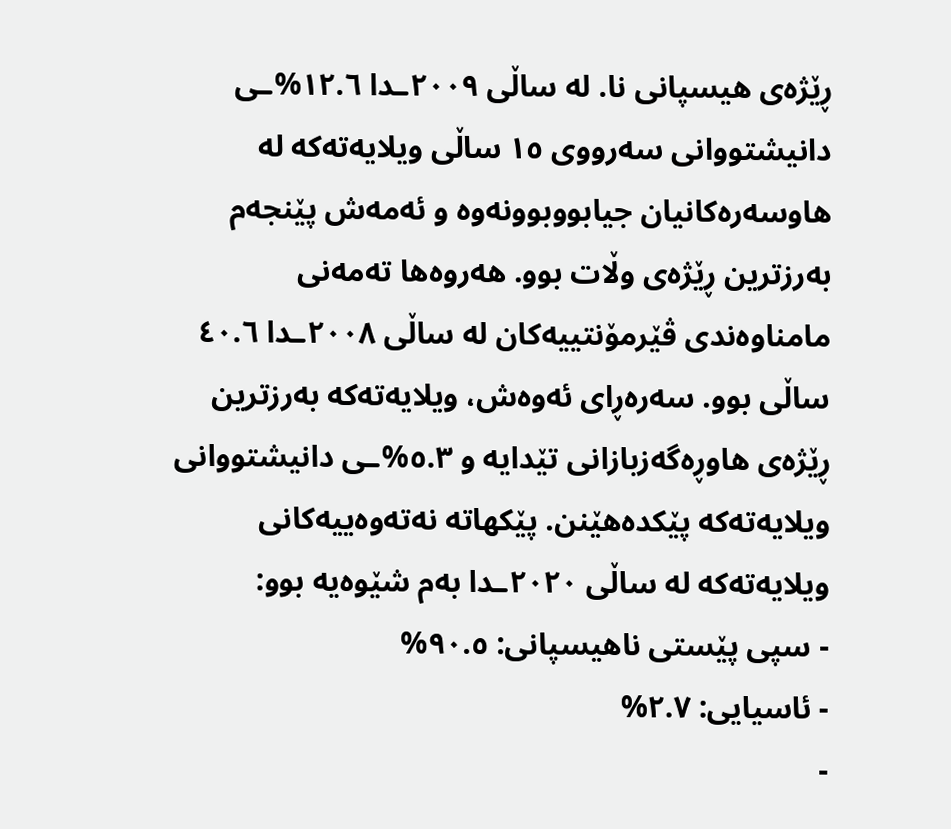ڕێژەی هیسپانی نا. لە ساڵی ٢٠٠٩ـدا ١٢.٦%ـی دانیشتووانی سەرووی ١٥ ساڵی ویلایەتەکە لە هاوسەرەکانیان جیابووبوونەوە و ئەمەش پێنجەم بەرزترین ڕێژەی وڵات بوو. هەروەها تەمەنی مامناوەندی ڤێرمۆنتییەکان لە ساڵی ٢٠٠٨ـدا ٤٠.٦ ساڵی بوو. سەرەڕای ئەوەش، ویلایەتەکە بەرزترین ڕێژەی هاوڕەگەزبازانی تێدایە و ٥.٣%ـی دانیشتووانی ویلایەتەکە پێکدەهێنن. پێکهاتە نەتەوەییەکانی ویلایەتەکە لە ساڵی ٢٠٢٠ـدا بەم شێوەیە بوو:
- سپی پێستی ناهیسپانی: ٩٠.٥%
- ئاسیایی: ٢.٧%
-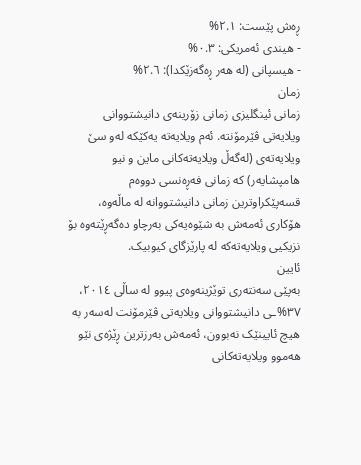ڕەش پێست: ٢.١%
- هیندی ئەمریکی: ٠.٣%
- هیسپانی (لە هەر ڕەگەزێکدا): ٢.٦%
زمان
زمانی ئینگلیزی زمانی زۆرینەی دانیشتووانی ویلایەتی ڤێرمۆنتە. ئەم ویلایەتە یەکێکە لەو سێ ویلایەتەی (لەگەڵ ویلایەتەکانی ماین و نیو هامپشایەر) کە زمانی فەڕەنسی دووەم قسەپێکراوترین زمانی دانیشتووانە لە ماڵەوە، هۆکاری ئەمەش بە شێوەیەکی بەرچاو دەگەڕێتەوە بۆ نزیکیی ویلایەتەکە لە پارێزگای کیوبیک.
ئایین
بەپێی سەنتەری توێژینەوەی پیوو لە ساڵی ٢٠١٤، ٣٧%ـی دانیشتووانی ویلایەتی ڤێرمۆنت لەسەر بە هیچ ئایینێک نەبوون، ئەمەش بەرزترین ڕێژەی نێو هەموو ویلایەتەکانی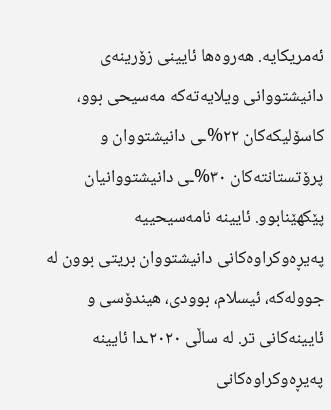ئەمریکایە. هەروەها ئایینی زۆرینەی دانیشتووانی ویلایەتەکە مەسیحی بوو، کاسۆلیکەکان ٢٢%ـی دانیشتووان و پرۆتستانتەکان ٣٠%ـی دانیشتووانیان پێکهێنابوو. ئایینە نامەسیحییە پەیڕەوکراوەکانی دانیشتووان بریتی بوون لە جوولەکە، ئیسلام، بوودی، هیندۆسی و ئایینەکانی تر. لە ساڵی ٢٠٢٠ـدا ئایینە پەیڕەوکراوەکانی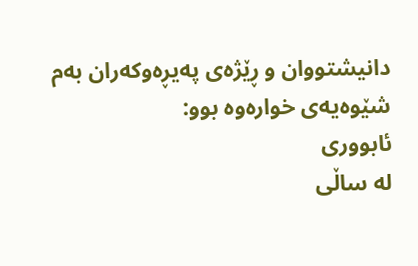دانیشتووان و ڕێژەی پەیڕەوکەران بەم شێوەیەی خوارەوە بوو:
ئابووری
لە ساڵی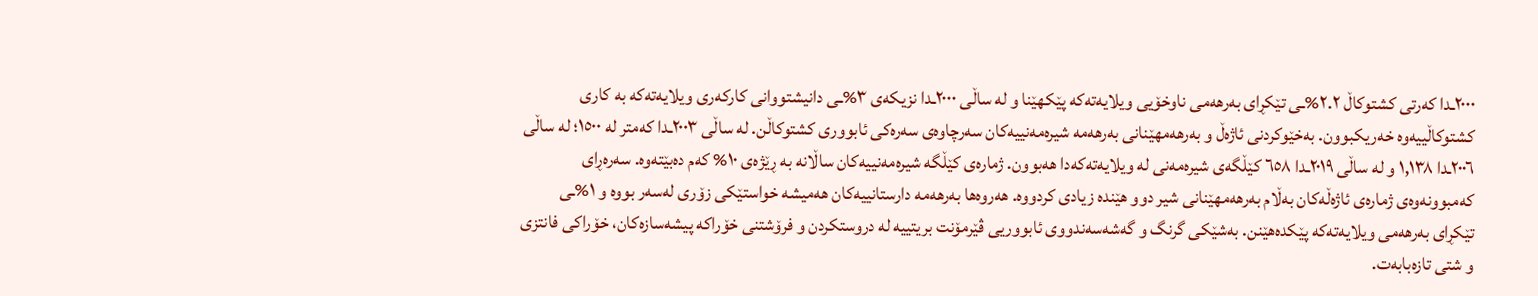٢٠٠٠ـدا کەرتی کشتوکاڵ ٢.٢%ـی تێکڕای بەرهەمی ناوخۆیی ویلایەتەکە پێکهێنا و لە ساڵی ٢٠٠٠ـدا نزیکەی ٣%ـی دانیشتووانی کارکەری ویلایەتەکە بە کاری کشتوکاڵییەوە خەریکبوون. بەخێوکردنی ئاژەڵ و بەرهەمهێنانی بەرهەمە شیرەمەنییەکان سەرچاوەی سەرەکی ئابووری کشتوکاڵن. لە ساڵی ٢٠٠٣ـدا کەمتر لە ١٥٠٠؛ لە ساڵی ٢٠٠٦ـدا ١,١٣٨ و لە ساڵی ٢٠١٩ـدا ٦٥٨ کێڵگەی شیرەمەنی لە ویلایەتەکەدا هەبوون. ژمارەی کێڵگە شیرەمەنییەکان ساڵانە بە ڕێژەی ١٠% کەم دەبێتەوە. سەرەڕای کەمبوونەوەی ژمارەی ئاژەڵەکان بەڵام بەرهەمهێنانی شیر دوو هێندە زیادی کردووە. هەروەها بەرهەمە دارستانییەکان هەمیشە خواستێکی زۆری لەسەر بووە و ١%ـی تێکڕای بەرهەمی ویلایەتەکە پێکدەهێنن. بەشێکی گرنگ و گەشەسەندووی ئابووریی ڤێرمۆنت بریتییە لە دروستکردن و فرۆشتنی خۆراکە پیشەسازەکان، خۆراکی فانتزی و شتی تازەبابەت.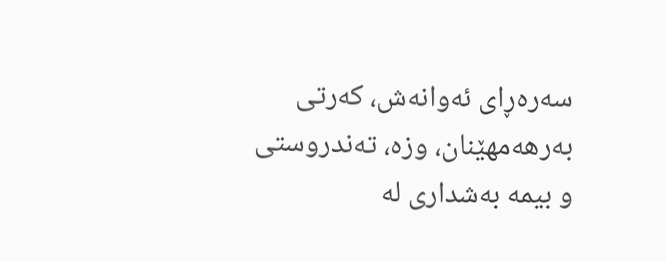سەرەڕای ئەوانەش، کەرتی بەرهەمهێنان، وزە، تەندروستی و بیمە بەشداری لە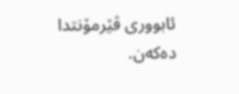ئابووری ڤێرمۆنتدا دەکەن.